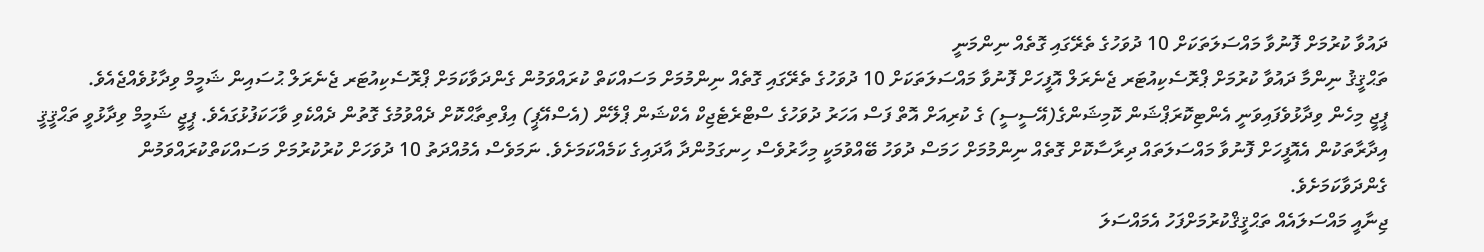ދައުވާ ކުރުމަށް ފޮނުވާ މައްސަލަތަކަށް 10 ދުވަހުގެ ތެރޭގައި ގޮތެއް ނިންމަނީ
ތަޙްޤީޤު ނިންމާ ދައުވާ ކުރުމަށް ޕްރޮސެކިއުޓަރ ޖެނެރަލް އޮފީހަށް ފޮނުވާ މައްސަލަތަކަށް 10 ދުވަހުގެ ތެރޭގައި ގޮތެއް ނިންމުމަށް މަސައްކަތް ކުރައްވަމުން ގެންދަވާކަމަށް ޕްރޮސެކިއުޓަރ ޖެނެރަލް ޙުސައިން ޝަމީމް ވިދާޅުވެއްޖެއެވެ.
ޕީޖީ މިހެން ވިދާޅުވެފައިވަނީ އެންޓިކޮރަޕްޝަން ކޮމިޝަންގެ(އޭސީސީ) ގެ ކުރިއަށް އޮތް ފަސް އަހަރު ދުވަހުގެ ސްޓްރެޓެޖިކް އެކްޝަން ޕްލޭން (އެސްއޭޕީ) އިފްތިތާޙްކޮށް ދެއްވުމުގެ ގޮތުން ދެއްކެވި ވާހަކަފުޅުގައެވެ. ޕީޖީ ޝަމީމް ވިދާޅުވީ ތަޙްޤީޤީ އިދާރާތަކުން އެއޮފީހަށް ފޮނުވާ މައްސަލަތައް ދިރާސާކޮށް ގޮތެއް ނިންމުމަށް ހަމަސް ދުވަހު ބޭއްވުމަކީ މިހާރުވެސް ހިނގަމުންދާ އާދައިގެ ކަމެއްކަމަށެވެ. ނަމަވެސް އެމުއްދަތު 10 ދުވަހަށް ކުރުކުރުމަށް މަސައްކަތްކުރައްވަމުން ގެންދަވާކަމަށެވެ.
ޖިނާއީ މައްސަލައެއް ތަޙްޤީޤްކުރުމަށްފަހު އެމައްސަލަ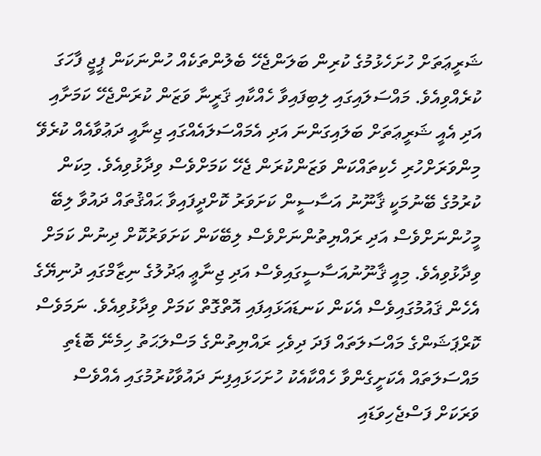ޝަރީޢަތަށް ހުށަހެޅުމުގެ ކުރިން ބަލަންޖެހޭ ބެލުންތަކެއް ހުންނަކަން ޕީޖީ ފާހަގަ ކުރެއްވިއެވެ. މައްސަލައިގައި ލިބިފައިވާ ހެއްކާއި ޤަރީނާ ވަޒަން ކުރަންޖެހޭ ކަމަށާއި އަދި އެއީ ޝަރީޢަތަށް ބަލައިގަންނަ އަދި އެމައްސަލައެއްގައި ޖިނާއީ ދަޢުވާއެއް ކުރެވޭ މިންވަރަށްހުރި ހެކިތައްކަން ވަޒަންކުރަން ޖެހޭ ކަމަށްވެސް ވިދާޅުވިއެވެ. މިކަން ކުރުމުގެ ބޭނުމަކީ ޤާނޫނު އަސާސީން ކަށަވަރު ކޮށްދީފައިވާ ޙައްޤުތައް ދައުވާ ލިބޭ މީހުންނަށްވެސް އަދި ރައްޔިތުންނަށްވެސް ލިބޭކަން ކަށަވަރުކޮށް ދިނުން ކަމަށް ވިދާޅުވިއެވެ. މިއީ ޤާނޫނުއަސާސީގައިވެސް އަދި ޖިނާޢީ ޢަދުލުގެ ނިޒާމްގައި ދުނިޔޭގެ އެހެން ޤައުމުގައިވެސް އެކަން ކަނޑައަޅައިފައި އޮތްގޮތް ކަމަށް ވިދާޅުވިއެވެ. ނަމަވެސް ކޮރްޕަޝަންގެ މައްސަލަތައް ފަދަ ދިވެހި ރައްޔިތުންގެ މަސްލަޙަތު ހިމެނޭ ބޮޑެތި މައްސަލަތައް އެކަށީގެންވާ ހެއްކާއެކު ހުށަހަޅައިފިނަ ދައުވާކުރުމުގައި އެއްވެސް ވަރަކަށް ފަސްޖެހިވަޑައި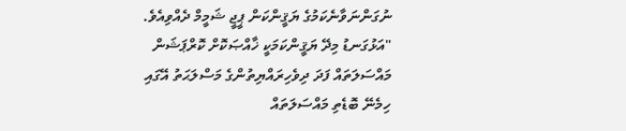ނުގަންނަވާނެކަމުގެ ޔަޤީންކަން ޕީޖީ ޝަމީމް ދެއްވިއެވެ.
"އަޅުގަނޑު މިދޭ ޔަޤީންކަމަކީ ޚާއްޞަކޮށް ކޮރްޕަޝަން މައްސަލަތައް ފަދަ ދިވެހިރައްޔިތުންގެ މަސްލަޙަތު އޭގައި ހިމެނޭ ބޮޑެތި މައްސަލަތައް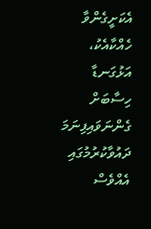އެކަށީގެންވާ ހެއްކާއެކު، އަޅުގަނޑާ ހިސާބަށް ގެންނަވައިފިނަމަ ދައުވާކުރުމުގައި އެއްވެސް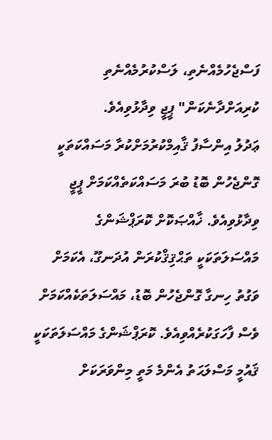ފަސްޖެހުމެއްނެތި، ލަސްކުރުމެއްނެތި ކުރިއަށްދާނެކަން" ޕީޖީ ވިދާޅުވިއެވެ.
ޢަދުލު އިންސާފު ޤާއިމްކުރުމަށްކުރާ މަސައްކަތަކީ ގޮންޖެހުން ބޮޑު ބުރަ މަސައްކަތެއްކަމަށް ޕީޖީ ވިދާޅުވިއެވެ. ޚާއްޞަކޮށް ކޮރަޕްޝަންގެ މައްސަލަތަކަކީ ތަޙްޤިޤްކުރަން އުދަނގޫ، އެކަމަށް ވަގުތު ހިނގާ ގޮންޖެހުން ބޮޑު، މައްސަލަތަކެއްކަމަށް ވެސް ފާހަގަކުރެއްވިއެވެ. ކޮރަޕްޝަންގެ މައްސަލަތަކަކީ ޤައުމީ މަސްލަޙަތު އެންމެ މަތީ މިންވަރަކަށް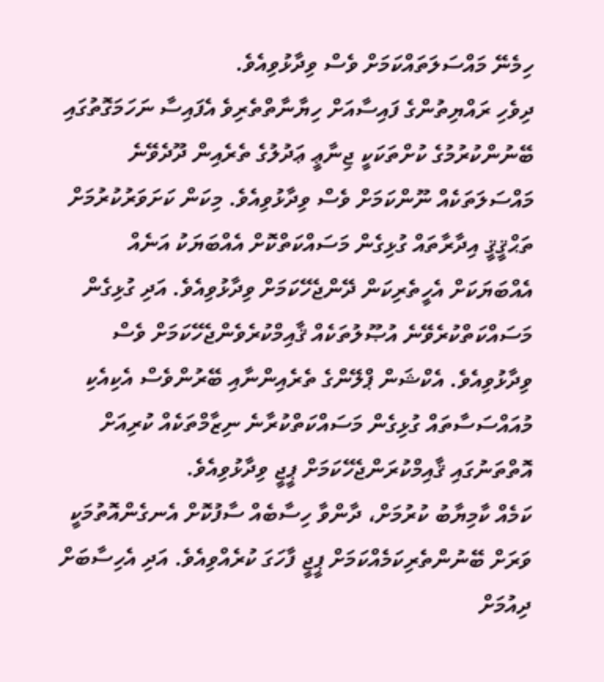ހިމެނޭ މައްސަލަތައްކަމަށް ވެސް ވިދާޅުވިއެވެ.
ދިވެހި ރައްޔިތުންގެ ފައިސާއަށް ހިޔާނާތްތެރިވެ އެފައިސާ ނަހަމަގޮތުގައި ބޭނުންކުރުމުގެ ކުށްތަކަކީ ޖިނާޢީ ޢަދުލުގެ ތެރެއިން ދޫދެވޭނެ މައްސަލަތަކެއް ނޫންކަމަށް ވެސް ވިދާޅުވިއެވެ. މިކަން ކަށަވަރުކުރުމަށް ތަޙްޤީޤީ އިދާރާތައް ގުޅިގެން މަސައްކަތްކޮށް އެއްބަޔަކު އަނެއް އެއްބަޔަކަށް އެހީތެރިކަން ދޭންޖެހޭކަމަށް ވިދާޅުވިއެވެ. އަދި ގުޅިގެން މަސައްކަތްކުރެވޭނެ އުޞޫލުތަކެއް ޤާއިމްކުރެވެންޖެހޭކަމަށް ވެސް ވިދާޅުވިއެވެ. އެކްޝަން ޕްލޭންގެ ތެރެއިންނާއި ބޭރުންވެސް އެކިއެކި މުއައްސަސާތައް ގުޅިގެން މަސައްކަތްކުރާނެ ނިޒާމްތަކެއް ކުރިއަށް އޮތްތަނުގައި ޤާއިމްކުރަންޖެހޭކަމަށް ޕީޖީ ވިދާޅުވިއެވެ.
ކަމެއް ކާމިޔާބު ކުރުމަށް، ދާންވާ ހިސާބެއް ސާފުކޮށް އެނގެންއޮތުމަކީ ވަރަށް ބޭނުންތެރިކަމެއްކަމަށް ޕީޖީ ފާހަގަ ކުރެއްވިއެވެ. އަދި އެހިސާބަށް ދިއުމަށް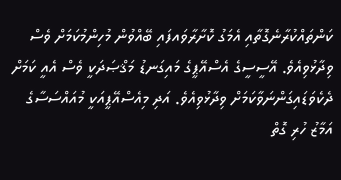ކަންތައްކުރާނެގޮތާއި އެމަގު ކޮށާރާވައފައި ބޭއްވުން މުހިންމުކަމަށް ވެސް ވިދާޅުވިއެވެ. އޭސީސީގެ އެސްއޭޕީގެ މައިގަނޑު މަޤްޞަދަކީ ވެސް އެއީ ކަމަށް ދެކެވަޑައިގަންނަވާކަމަށް ވިދާޅުވިއެވެ. އަދި މިއެސްއޭޕީއަކީ މުއައްސަސާގެ އަމާޒު ހުރި ގޮތް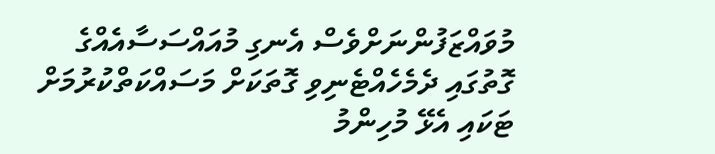މުވައްޒަފުންނަށްވެސް އެނގި މުއައްސަސާއެއްގެ ގޮތުގައި ދެމެހެއްޓެނިވި ގޮތަކަށް މަސައްކަތްކުރުމަށް ޓަކައި އެޅޭ މުހިންމު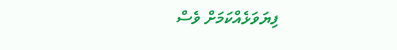ފިޔަވަޅެއްކަމަށް ވެސް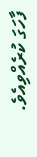ފާހަގަ ކުރެއްވިއެވެ.